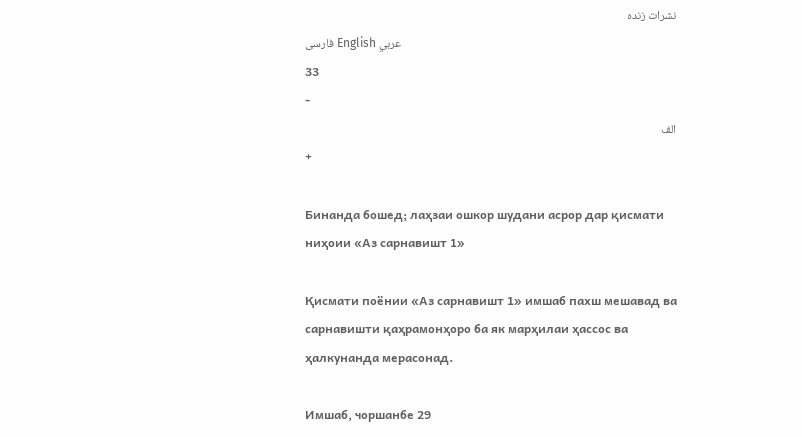نشرات زنده
فارسی English عربي
33
-
الف
+

Бинанда бошед; лаҳзаи ошкор шудани асрор дар қисмати ниҳоии «Аз сарнавишт 1»

Қисмати поёнии «Аз сарнавишт 1» имшаб пахш мешавад ва сарнавишти қаҳрамонҳоро ба як марҳилаи ҳассос ва ҳалкунанда мерасонад.

Имшаб, чоршанбе 29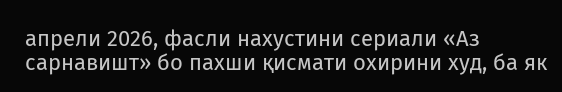апрели 2026, фасли нахустини сериали «Аз сарнавишт» бо пахши қисмати охирини худ, ба як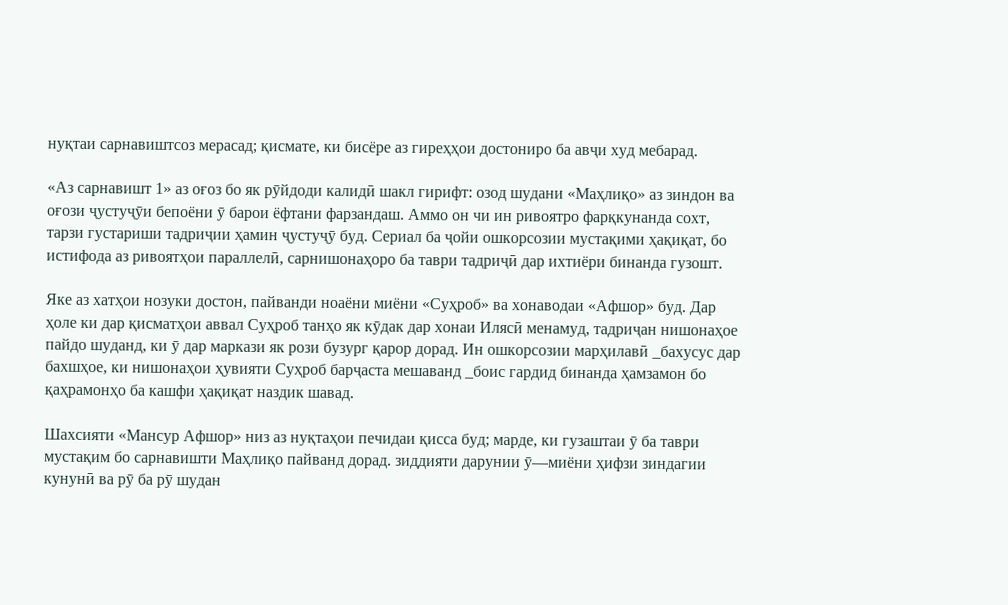нуқтаи сарнавиштсоз мерасад; қисмате, ки бисёре аз гиреҳҳои достониро ба авҷи худ мебарад.

«Аз сарнавишт 1» аз оғоз бо як рӯйдоди калидӣ шакл гирифт: озод шудани «Маҳлиқо» аз зиндон ва оғози ҷустуҷӯи бепоёни ӯ барои ёфтани фарзандаш. Аммо он чи ин ривоятро фарқкунанда сохт, тарзи густариши тадриҷии ҳамин ҷустуҷӯ буд. Сериал ба ҷойи ошкорсозии мустақими ҳақиқат, бо истифода аз ривоятҳои параллелӣ, сарнишонаҳоро ба таври тадриҷӣ дар ихтиёри бинанда гузошт.

Яке аз хатҳои нозуки достон, пайванди ноаёни миёни «Суҳроб» ва хонаводаи «Афшор» буд. Дар ҳоле ки дар қисматҳои аввал Суҳроб танҳо як кӯдак дар хонаи Илясӣ менамуд, тадриҷан нишонаҳое пайдо шуданд, ки ӯ дар маркази як рози бузург қарор дорад. Ин ошкорсозии марҳилавӣ _бахусус дар бахшҳое, ки нишонаҳои ҳувияти Суҳроб барҷаста мешаванд _боис гардид бинанда ҳамзамон бо қаҳрамонҳо ба кашфи ҳақиқат наздик шавад.

Шахсияти «Мансур Афшор» низ аз нуқтаҳои печидаи қисса буд; марде, ки гузаштаи ӯ ба таври мустақим бо сарнавишти Маҳлиқо пайванд дорад. зиддияти дарунии ӯ—миёни ҳифзи зиндагии кунунӣ ва рӯ ба рӯ шудан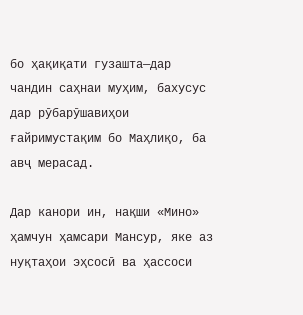бо ҳақиқати гузашта—дар чандин саҳнаи муҳим, бахусус дар рӯбарӯшавиҳои ғайримустақим бо Маҳлиқо, ба авҷ мерасад.

Дар канори ин, нақши «Мино» ҳамчун ҳамсари Мансур, яке аз нуқтаҳои эҳсосӣ ва ҳассоси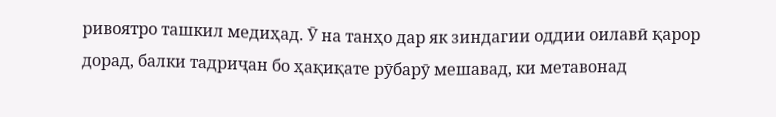ривоятро ташкил медиҳад. Ӯ на танҳо дар як зиндагии оддии оилавӣ қарор дорад, балки тадриҷан бо ҳақиқате рӯбарӯ мешавад, ки метавонад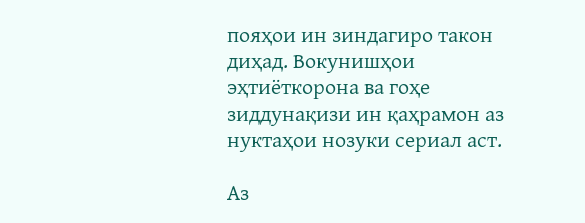пояҳои ин зиндагиро такон диҳад. Вокунишҳои эҳтиёткорона ва гоҳе зиддунақизи ин қаҳрамон аз нуктаҳои нозуки сериал аст.

Аз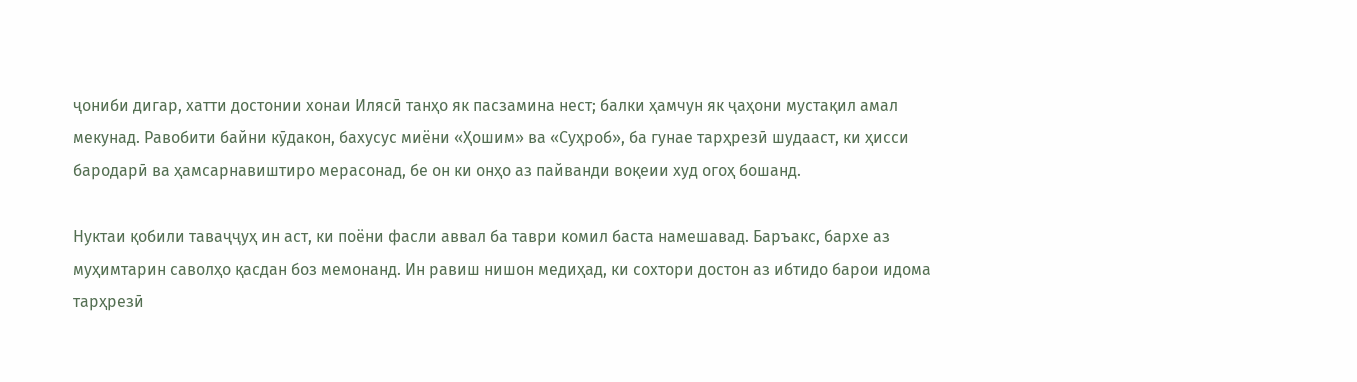ҷониби дигар, хатти достонии хонаи Илясӣ танҳо як пасзамина нест; балки ҳамчун як ҷаҳони мустақил амал мекунад. Равобити байни кӯдакон, бахусус миёни «Ҳошим» ва «Суҳроб», ба гунае тарҳрезӣ шудааст, ки ҳисси бародарӣ ва ҳамсарнавиштиро мерасонад, бе он ки онҳо аз пайванди воқеии худ огоҳ бошанд.

Нуктаи қобили таваҷҷуҳ ин аст, ки поёни фасли аввал ба таври комил баста намешавад. Баръакс, бархе аз муҳимтарин саволҳо қасдан боз мемонанд. Ин равиш нишон медиҳад, ки сохтори достон аз ибтидо барои идома тарҳрезӣ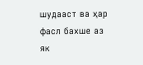шудааст ва ҳар фасл бахше аз як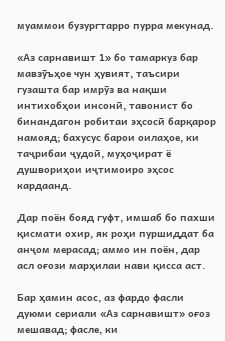муаммои бузургтарро пурра мекунад.

«Аз сарнавишт 1» бо тамаркуз бар мавзӯъҳое чун ҳувият, таъсири гузашта бар имрӯз ва нақши интихобҳои инсонӣ, тавонист бо бинандагон робитаи эҳсосӣ барқарор намояд; бахусус барои оилаҳое, ки таҷрибаи ҷудоӣ, муҳоҷират ё душвориҳои иҷтимоиро эҳсос кардаанд.

Дар поён бояд гуфт, имшаб бо пахши қисмати охир, як роҳи пуршиддат ба анҷом мерасад; аммо ин поён, дар асл оғози марҳилаи нави қисса аст.

Бар ҳамин асос, аз фардо фасли дуюми сериали «Аз сарнавишт» оғоз мешавад; фасле, ки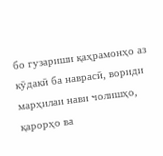бо гузариши қаҳрамонҳо аз кӯдакӣ ба наврасӣ, вориди марҳилаи нави чолишҳо, қарорҳо ва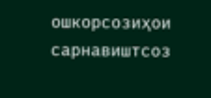ошкорсозиҳои сарнавиштсоз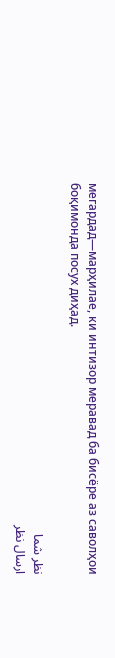мегардад—марҳилае, ки интизор меравад ба бисёре аз саволҳои боқимонда посух диҳад.

نظر شما
ارسال نظر